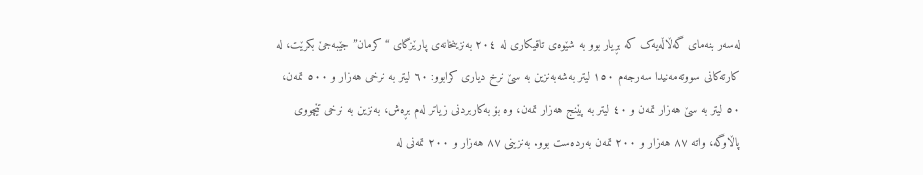لەسەر بنەمای گەڵاڵەیەک کە بڕیار بوو بە شێوەی تاقیکاری لە ٢٠٤ بەنزینخانەی پارێزگای “کرمان” جێبەجێ بکرێت، لە کارتەکانی سووتەمەنیدا سەرجەم ١٥٠ لیتر بەشەبەنزین بە سێ نرخ دیاری کرابوو: ٦٠ لیتر بە نرخی هەزار و ٥٠٠ تمەن، ٥٠ لیتر بە سێ هەزار تمەن و ٤٠ لیتر بە پێنج هەزار تمەن، وە بۆ بەکاربردنی زیاتر لەم بڕەش، بەنزین بە نرخی تێچووی پاڵاوگە، واتە ٨٧ هەزار و ٢٠٠ تمەن بەردەست بوو. بەنزینی ٨٧ هەزار و ٢٠٠ تمەنی لە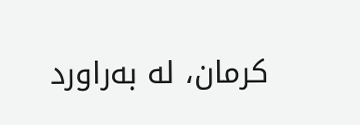کرمان، لە بەراورد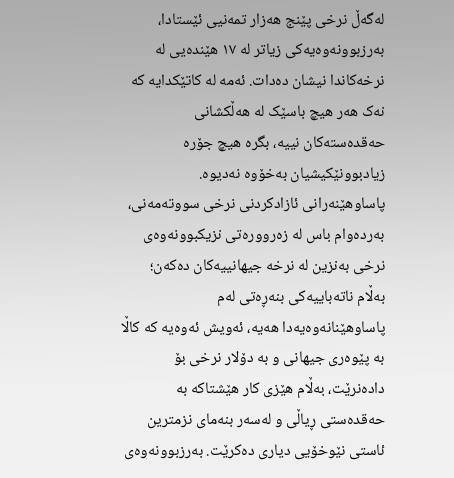لەگەڵ نرخی پێنج هەزار تمەنیی ئێستادا، بەرزبوونەوەیەکی زیاتر لە ١٧ هێندەیی لە نرخەکاندا نیشان دەدات. ئەمە لە کاتێکدایە کە نەک هەر هیچ باسێک لە هەڵکشانی حەقدەستەکان نییە، بگرە هیچ جۆرە زیادبوونێکیشیان بەخۆوە نەدیوە. پاساوهێنەرانی ئازادکردنی نرخی سووتەمەنی، بەردەوام باس لە زەروورەتی نزیکبوونەوەی نرخی بەنزین لە نرخە جیهانییەکان دەکەن؛ بەڵام ناتەباییەکی بنەڕەتی لەم پاساوهێنانەوەیەدا هەیە، ئەویش ئەوەیە کە کاڵا بە پێوەری جیهانی و بە دۆلار نرخی بۆ دادەنرێت، بەڵام هێزی کار هێشتاکە بە حەقدەستی ڕیاڵی و لەسەر بنەمای نزمترین ئاستی نێوخۆیی دیاری دەکرێت. بەرزبوونەوەی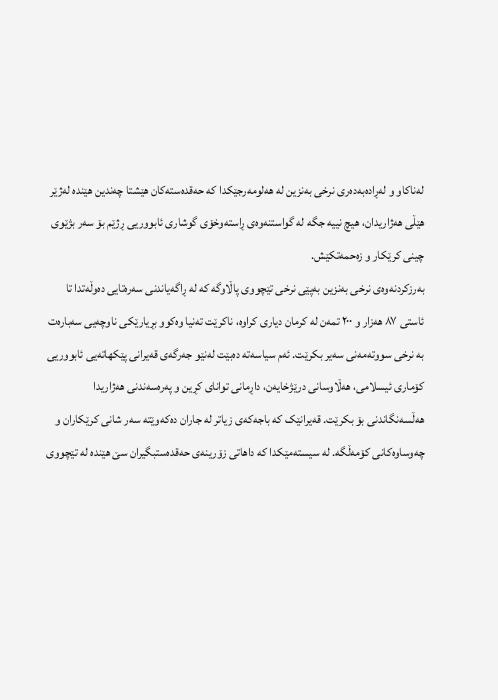لەناکاو و لەڕادەبەدەری نرخی بەنزین لە هەلومەرجێکدا کە حەقدەستەکان هێشتا چەندین هێندە لەژێر هێڵی هەژاریدان، هیچ نییە جگە لە گواستنەوەی ڕاستەوخۆی گوشاری ئابووریی ڕژێم بۆ سەر بژێوی چینی کرێکار و زەحمەتکێش.
بەرزکردنەوەی نرخی بەنزین بەپێی نرخی تێچووی پاڵاوگە کە لە ڕاگەیاندنی سەرەتایی دەوڵەتدا تا ئاستی ٨٧ هەزار و ٢٠٠ تمەن لە کرمان دیاری کراوە، ناکرێت تەنیا وەکوو بڕیارێکی ناوچەیی سەبارەت بە نرخی سووتەمەنی سەیر بکرێت. ئەم سیاسەتە دەبێت لەنێو جەرگەی قەیرانی پێکهاتەیی ئابووریی کۆماری ئیسلامی، هەڵاوسانی درێژخایەن، داڕمانی توانای کڕین و پەرەسەندنی هەژاریدا هەڵسەنگاندنی بۆ بکرێت. قەیرانێک کە باجەکەی زیاتر لە جاران دەکەوێتە سەر شانی کرێکاران و چەوساوەکانی کۆمەڵگە. لە سیستەمێکدا کە داهاتی زۆرینەی حەقدەستبگیران سێ هێندە لە تێچووی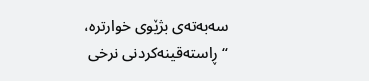سەبەتەی بژێوی خوارترە، “ڕاستەقینەکردنی نرخی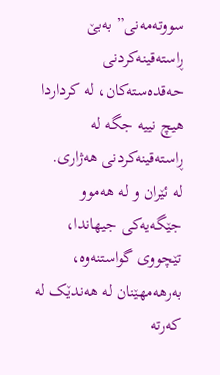سووتەمەنی” بەبێ ڕاستەقینەکردنی حەقدەستەکان، لە کرداردا هیچ نییە جگە لە ڕاستەقینەکردنی هەژاری.
لە ئێران و لە هەموو جێگەیەکی جیهاندا، تێچووی گواستنەوە، بەرهەمهێنان لە هەندێک لە کەرتە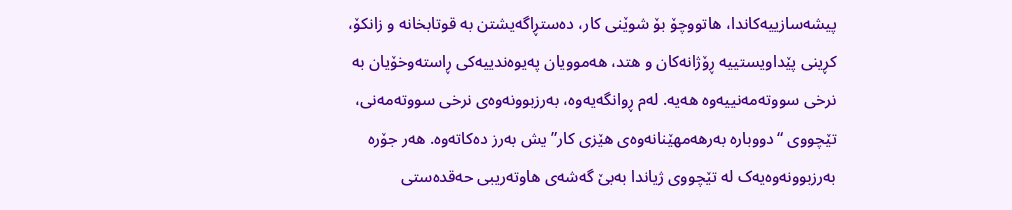پیشەسازییەکاندا، هاتووچۆ بۆ شوێنی کار، دەستڕاگەیشتن بە قوتابخانە و زانکۆ، کڕینی پێداویستییە ڕۆژانەکان و هتد، هەموویان پەیوەندییەکی ڕاستەوخۆیان بە نرخی سووتەمەنییەوە هەیە. لەم ڕوانگەیەوە، بەرزبوونەوەی نرخی سووتەمەنی، تێچووی “دووبارە بەرهەمهێنانەوەی هێزی کار”یش بەرز دەکاتەوە. هەر جۆرە بەرزبوونەوەیەک لە تێچووی ژیاندا بەبێ گەشەی هاوتەریبی حەقدەستی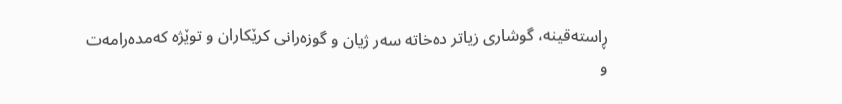ڕاستەقینە، گوشاری زیاتر دەخاتە سەر ژیان و گوزەرانی کرێکاران و توێژە کەمدەرامەت و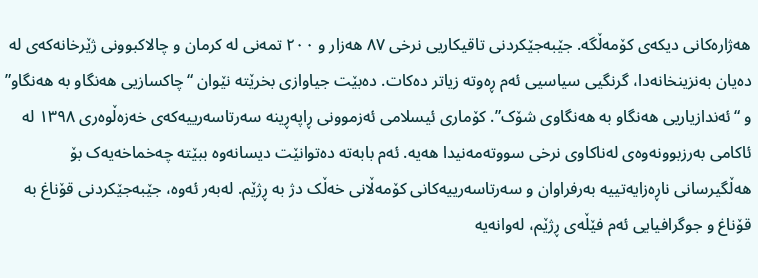هەژارەکانی دیکەی کۆمەڵگە. جێبەجێکردنی تاقیکاریی نرخی ٨٧ هەزار و ٢٠٠ تمەنی لە کرمان و چالاکبوونی ژێرخانەکەی لە دەیان بەنزینخانەدا، گرنگیی سیاسیی ئەم ڕەوتە زیاتر دەکات. دەبێت جیاوازی بخرێتە نێوان “چاکسازیی هەنگاو بە هەنگاو” و “ئەندازیاریی هەنگاو بە هەنگاوی شۆک”. کۆماری ئیسلامی ئەزموونی ڕاپەڕینە سەرتاسەرییەکەی خەزەڵوەری ١٣٩٨ لە ئاکامی بەرزبوونەوەی لەناکاوی نرخی سووتەمەنیدا هەیە. ئەم بابەتە دەتوانێت دیسانەوە ببێتە چەخماخەیەک بۆ هەڵگیرسانی ناڕەزایەتییە بەرفراوان و سەرتاسەرییەکانی کۆمەڵانی خەڵک دژ بە ڕژێم. لەبەر ئەوە، جێبەجێکردنی قۆناغ بە قۆناغ و جوگرافیایی ئەم فێڵەی ڕژێم، لەوانەیە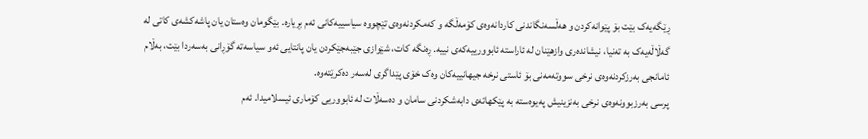ڕێگەیەک بێت بۆ پێوانەکردن و هەڵسەنگاندنی کاردانەوەی کۆمەڵگە و کەمکردنەوەی تێچووە سیاسییەکانی ئەم بڕیارە. بێگومان وەستان یان پاشەکشەی کاتی لە گەڵاڵەیەک بە تەنیا، نیشاندەری وازهێنان لە ئاراستە ئابوورییەکەی نییە. ڕەنگە کات، شێوازی جێبەجێکردن یان پانتایی ئەو سیاسەتە گۆڕانی بەسەردا بێت، بەڵام ئامانجی بەرزکردنەوەی نرخی سووتەمەنی بۆ ئاستی نرخە جیهانییەکان وەک خۆی پێداگری لەسەر دەکرێتەوە.
پرسی بەرزبوونەوەی نرخی بەنزینیش پەیوەستە بە پێکهاتەی دابەشکردنی سامان و دەسەڵات لە ئابووریی کۆماری ئیسلامیدا. ئەم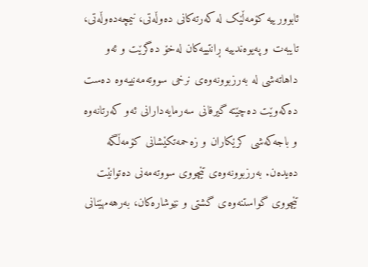ئابوورییە کۆمەڵێک لە کەرتەکانی دەوڵەتی، نیمچەدەوڵەتی، تایبەت و پەیوەندییە ڕانتییەکان لەخۆ دەگرێت و ئەو داهاتەشی لە بەرزبوونەوەی نرخی سووتەمەنییەوە دەست دەکەوێت دەچێتە گیرفانی سەرمایەدارانی ئەو کەرتانەوە و باجەکەشی کرێکاران و زەحمەتکێشانی کۆمەڵگە دەیدەن. بەرزبوونەوەی تێچووی سووتەمەنی دەتوانێت تێچووی گواستنەوەی گشتی و نێوشارەکان، بەرهەمهێنانی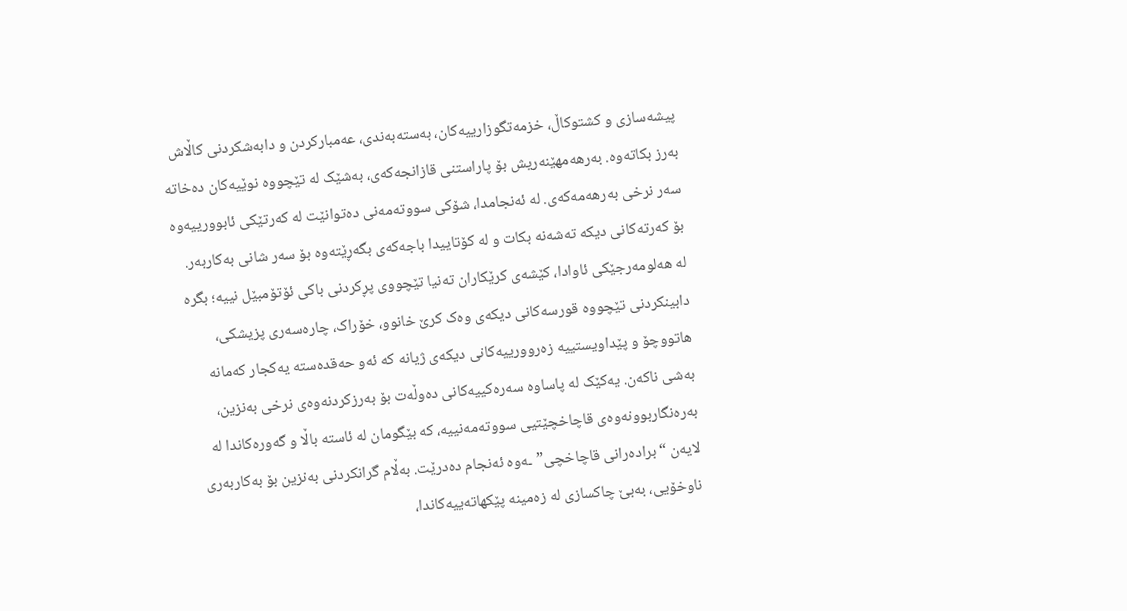پیشەسازی و کشتوکاڵ، خزمەتگوزارییەکان، بەستەبەندی، عەمبارکردن و دابەشکردنی کاڵاش بەرز بکاتەوە. بەرهەمهێنەریش بۆ پاراستنی قازانجەکەی، بەشێک لە تێچووە نوێیەکان دەخاتە سەر نرخی بەرهەمەکەی. لە ئەنجامدا، شۆکی سووتەمەنی دەتوانێت لە کەرتێکی ئابوورییەوە بۆ کەرتەکانی دیکە تەشەنە بکات و لە کۆتاییدا باجەکەی بگەڕێتەوە بۆ سەر شانی بەکاربەر.
لە هەلومەرجێکی ئاوادا، کێشەی کرێکاران تەنیا تێچووی پڕکردنی باکی ئۆتۆمبێل نییە؛ بگرە دابینکردنی تێچووە قورسەکانی دیکەی وەک کرێ خانوو، خۆراک، چارەسەری پزیشکی، هاتووچۆ و پێداویستییە زەروورییەکانی دیکەی ژیانە کە ئەو حەقدەستە یەکجار کەمانە بەشی ناکەن. یەکێک لە پاساوە سەرەکییەکانی دەوڵەت بۆ بەرزکردنەوەی نرخی بەنزین، بەرەنگاربوونەوەی قاچاخچێتیی سووتەمەنییە، کە بێگومان لە ئاستە باڵا و گەورەکاندا لە لایەن “برادەرانی قاچاخچی”ـەوە ئەنجام دەدرێت. بەڵام گرانکردنی بەنزین بۆ بەکاربەری ناوخۆیی، بەبێ چاکسازی لە زەمینە پێکهاتەییەکاندا،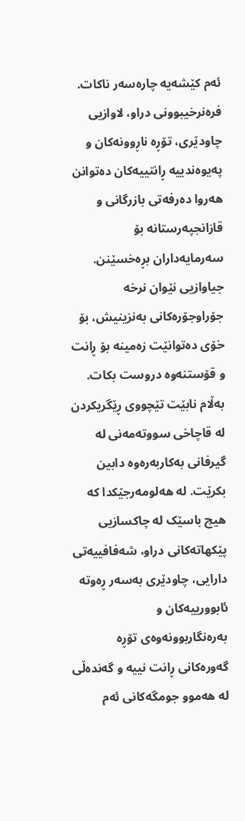ئەم کێشەیە چارەسەر ناکات. فرەنرخیبوونی دراو، لاوازیی چاودێری، تۆڕە ناڕوونەکان و پەیوەندییە ڕانتییەکان دەتوانن هەروا دەرفەتی بازرگانی و قازانجپەرستانە بۆ سەرمایەداران بڕەخسێنن. جیاوازیی نێوان نرخە جۆراوجۆرەکانی بەنزینیش، بۆ خۆی دەتوانێت زەمینە بۆ ڕانت و قۆستنەوە دروست بکات.
بەڵام نابێت تێچووی ڕێگریکردن لە قاچاخی سووتەمەنی لە گیرفانی بەکاربەرەوە دابین بکرێت. لە هەلومەرجێکدا کە هیچ باسێک لە چاکسازیی پێکهاتەکانی دراو، شەفافییەتی دارایی، چاودێری بەسەر ڕەوتە ئابوورییەکان و بەرەنگاربوونەوەی تۆڕە گەورەکانی ڕانت نییە و گەندەڵی لە هەموو جومگەکانی ئەم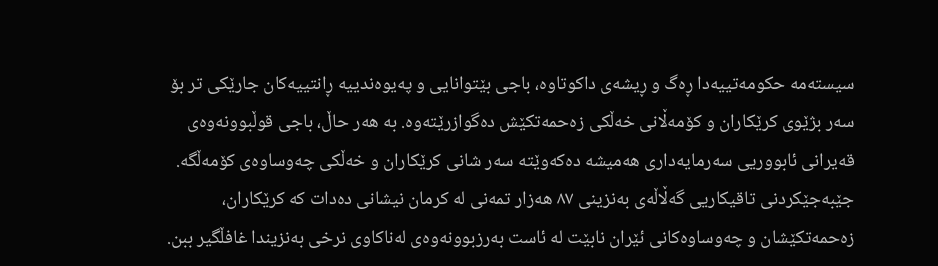سیستەمە حکومەتییەدا ڕەگ و ڕیشەی داکوتاوە، باجی بێتوانایی و پەیوەندییە ڕانتییەکان جارێکی تر بۆ سەر بژێوی کرێکاران و کۆمەڵانی خەڵکی زەحمەتکێش دەگوازرێتەوە. بە هەر حاڵ، باجی قوڵبوونەوەی قەیرانی ئابووریی سەرمایەداری هەمیشە دەکەوێتە سەر شانی کرێکاران و خەڵکی چەوساوەی کۆمەڵگە.
جێبەجێکردنی تاقیکاریی گەڵاڵەی بەنزینی ٨٧ هەزار تمەنی لە کرمان نیشانی دەدات کە کرێکاران، زەحمەتکێشان و چەوساوەکانی ئێران نابێت لە ئاست بەرزبوونەوەی لەناکاوی نرخی بەنزیندا غافڵگیر ببن.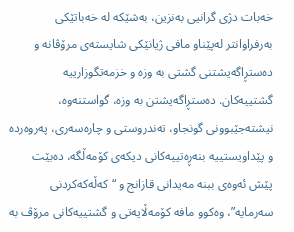خەبات دژی گرانیی بەنزین، بەشێکە لە خەباتێکی بەرفراوانتر لەپێناو مافی ژیانێکی شایستەی مرۆڤانە و دەستڕاگەیشتنی گشتی بە وزە و خزمەتگوزارییە گشتییەکان. دەستڕاگەیشتن بە وزە، گواستنەوە، نیشتەجێبوونی گونجاو، تەندروستی و چارەسەری، پەروەردە و پێداویستییە بنەڕەتییەکانی دیکەی کۆمەڵگە، دەبێت پێش ئەوەی ببنە مەیدانی قازانج و “کەڵەکەکردنی سەرمایە”، وەکوو مافە کۆمەڵایەتی و گشتییەکانی مرۆڤ بە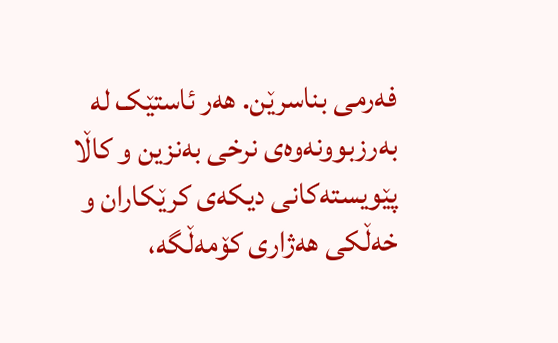فەرمی بناسرێن. هەر ئاستێک لە بەرزبوونەوەی نرخی بەنزین و کاڵا پێویستەکانی دیکەی کرێکاران و خەڵکی هەژاری کۆمەڵگە،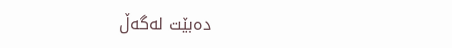دەبێت لەگەڵ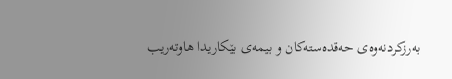بەرزکردنەوەی حەقدەستەکان و بیمەی بێکاریدا هاوتەریب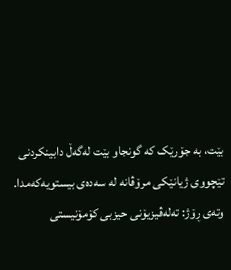بێت، بە جۆرێک کە گونجاو بێت لەگەڵ دابینکردنی تێچووی ژیانێکی مرۆڤانە لە سەدەی بیستویەکەمدا.
وتەی ڕۆژ: تەلەڤیزیۆنی حیزبی کۆمۆنیستی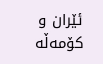ئێران و کۆمەڵە